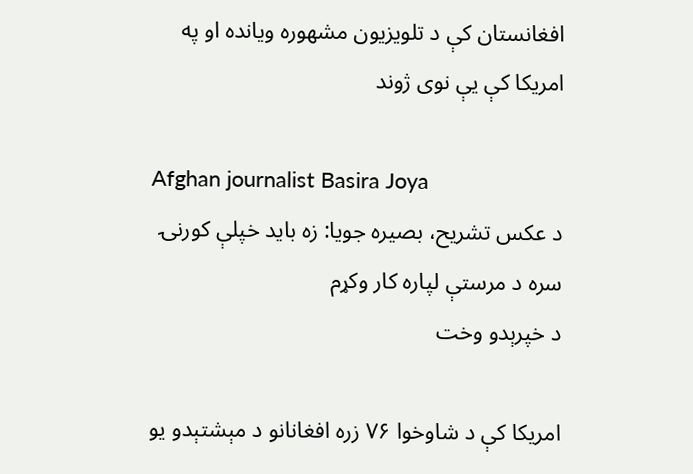افغانستان کې د تلویزیون مشهوره ویانده او په امریکا کې یې نوی ژوند

Afghan journalist Basira Joya
د عکس تشریح، بصیره جویا: زه باید خپلې کورنۍ سره د مرستې لپاره کار وکړم
د خپرېدو وخت

امریکا کې د شاوخوا ۷۶ زره افغانانو د مېشتېدو یو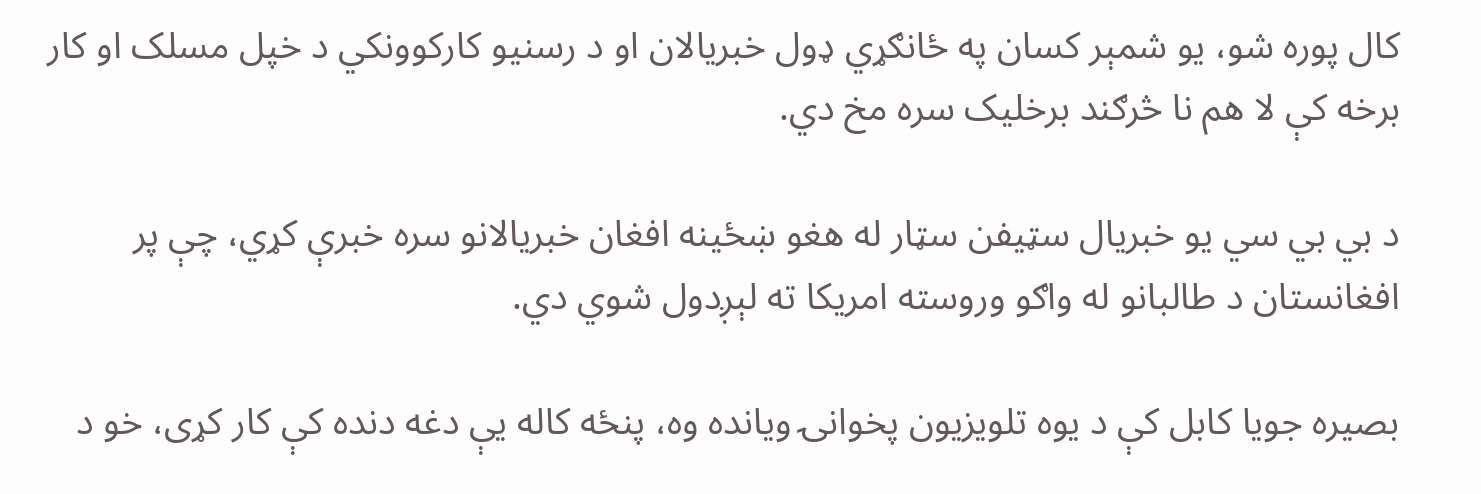کال پوره شو، یو شمېر کسان په ځانګړي ډول خبریالان او د رسنیو کارکوونکي د خپل مسلک او کار برخه کې لا هم نا څرګند برخلیک سره مخ دي.

د بي بي سي یو خبریال سټیفن سټار له هغو ښځینه افغان خبریالانو سره خبرې کړي، چې پر افغانستان د طالبانو له واګو وروسته امریکا ته لېږدول شوي دي.

بصیره جویا کابل کې د یوه تلویزیون پخوانۍ ویانده وه، پنځه کاله یې دغه دنده کې کار کړی، خو د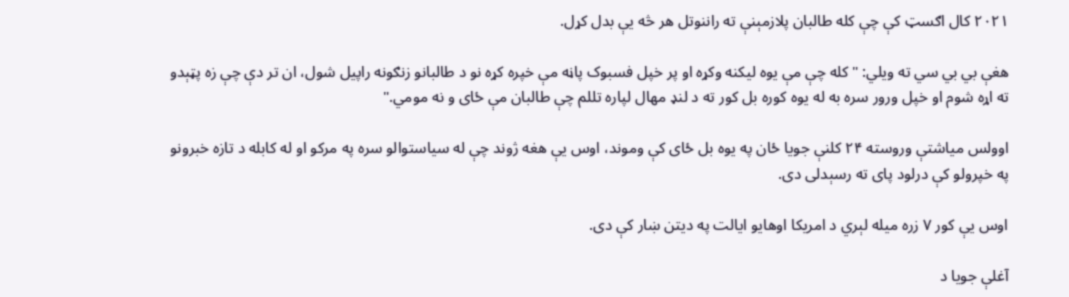۲۰۲۱ کال اګسټ کې چې کله طالبان پلازمېنې ته راننوتل هر څه یې بدل کړل.

هغې بي‌ بي سي ته ویلي: "کله چې مې یوه لیکنه وکړه او پر خپل فسبوک پاڼه مې خپره کړه نو د طالبانو زنګونه راپیل شول، ان تر دې چې زه پټېدو ته اړه شوم او خپل ورور سره به له یوه کوره بل کور ته د لنډ مهال لپاره تللم چې طالبان مې ځای و نه مومي."

اوولس میاشتې وروسته ۲۴ کلنې جویا ځان په یوه بل ځای کې وموند، اوس یې هغه ژوند چې له سیاستوالو سره په مرکو او له کابله د تازه خبرونو په خپرولو کې درلود پای ته رسېدلی دی.

اوس یې کور ۷ زره میله لېري د امریکا اوهایو ایالت په دیتن ښار کې دی.

آغلې جویا د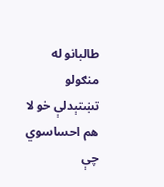طالبانو له منګولو تښتېدلې خو لا هم احساسوي چې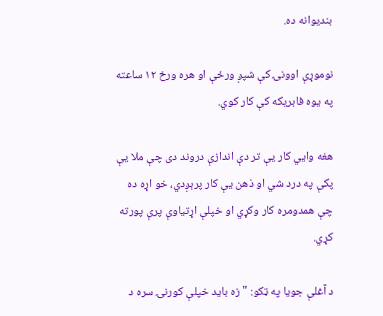بندیوانه ده.

نوموړې اوونۍ کې شپږ ورځې او هره ورځ ۱۲ ساعته په یوه فابریکه کې کار کوي.

هغه وايي کار یې تر دې اندازې دروند دی چې ملا یې پکې په درد شي او ذهن یې کار پرېږدي، خو اړه ده چې همدومره کار وکړي او خپلې اړتیاوې پرې پورته کړي.

د آغلې جویا په ټکو: "زه باید خپلې کورنۍ سره د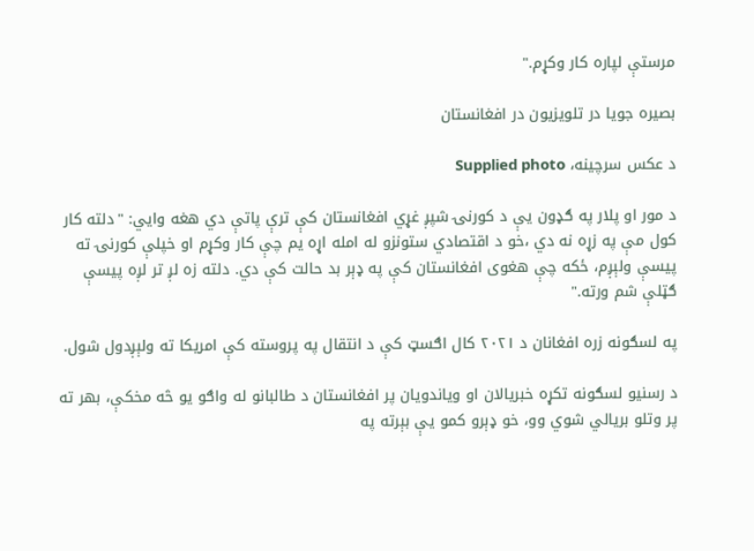مرستې لپاره کار وکړم."

بصیره جویا در تلویزیون در افغانستان

د عکس سرچینه، Supplied photo

د مور او پلار په ګډون یې د کورنۍ شپږ غړي افغانستان کې ترې پاتې دي هغه وايي: "دلته کار کول مې په زړه نه دي ،خو د اقتصادي ستونزو له امله اړه یم چې کار وکړم او خپلې کورنۍ ته پیسې ولېږم، ځکه چې هغوی افغانستان کې په ډېر بد حالت کې دي. دلته زه لږ تر لږه پیسې ګټلې شم ورته."

په لسګونه زره افغانان د ۲۰۲۱ کال اګسټ کې د انتقال په پروسته کې امریکا ته ولېږدول شول.

د رسنیو لسګونه تکړه خبریالان او ویاندویان پر افغانستان د طالبانو له واګو یو څه مخکې، بهر ته پر وتلو بریالي شوي وو، خو ډېرو کمو یې بېرته په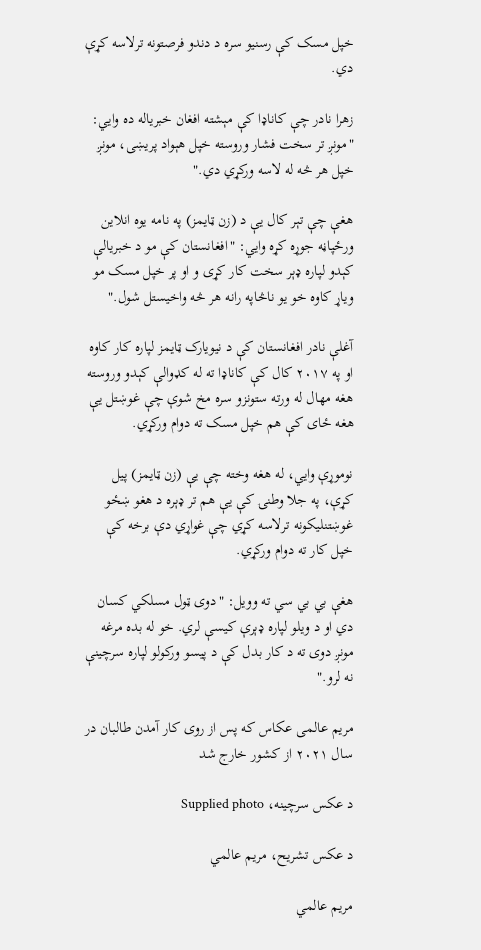خپل مسک کې رسنیو سره د دندو فرصتونه ترلاسه کړې دي.

زهرا نادر چې کاناډا کې مېشته افغان خبریاله ده وايي: "مونږ تر سخت فشار وروسته خپل هېواد پریښی، مونږ خپل هر څه له لاسه ورکړي دي."

هغې چې تېر کال یې د (زن ټایمز) په نامه یوه انلاین ورځپاڼه جوړه کړه وايي: "افغانستان کې مو د خبریالې کېدو لپاره ډېر سخت کار کړی و او پر خپل مسک مو ویاړ کاوه خو یو ناڅاپه رانه هر څه واخیستل شول."

آغلې نادر افغانستان کې د نیویارک ټایمز لپاره کار کاوه او په ۲۰۱۷ کال کې کاناډا ته له کډوالې کېدو وروسته هغه مهال له ورته ستونزو سره مخ شوې چې غوښتل یې هغه ځای کې هم خپل مسک ته دوام ورکړي.

نوموړې وايي، له هغه وخته چې یې (زن ټایمز) پیل کړې، په جلا وطنۍ کې یې هم تر ډېره د هغو ښځو غوښتنلیکونه ترلاسه کړي‌ چې غواړي دې برخه کې خپل کار ته دوام ورکړي.

هغې بي‌ بي سي ته وویل: "دوی ټول مسلکي کسان دي او د ویلو لپاره ډېرې کیسې لري. خو له بده مرغه مونږ دوی ته د کار بدل کې د پیسو ورکولو لپاره سرچینې نه لرو."

مریم عالمی عکاس که پس از روی کار آمدن طالبان در سال ۲۰۲۱ از کشور خارج شد

د عکس سرچینه، Supplied photo

د عکس تشریح، مریم عالمي

مریم عالمي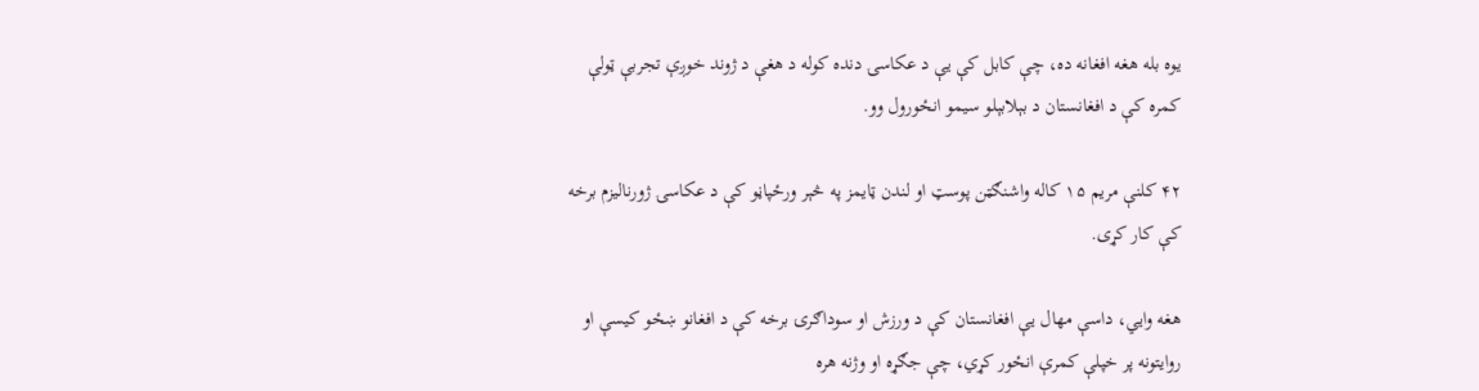یوه بله هغه افغانه ده، چې کابل کې یې د عکاسۍ دنده کوله د هغې د ژوند خوږې تجربې ټولې کمره کې د افغانستان د بېلابېلو سیمو انځورول وو.

۴۲ کلنې مریم ۱۵ کاله واشنګټن پوسټ او لندن ټایمز په څېر ورځپاڼو کې د عکاسۍ ژورنالیزم برخه کې کار کړی.

هغه وايي، داسې مهال یې افغانستان کې د ورزش او سوداګرۍ برخه کې د افغانو ښځو کیسې او روایتونه پر خپلې کمرې انځور کړي، چې جګړه او وژنه هره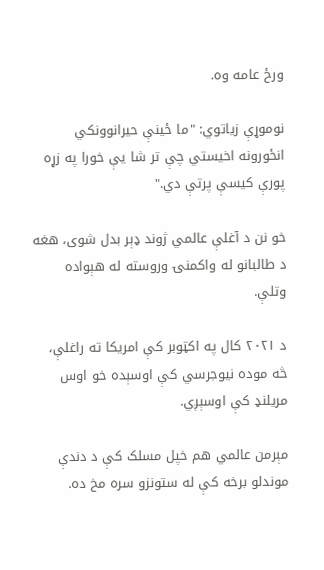ورځ عامه وه.

نوموړې زیاتوي: "ما ځینې حیرانوونکي انځورونه اخیستي چې تر شا یې خورا په زړه پورې کیسې پرتې دي."

خو نن د آغلې عالمي ژوند ډېر بدل شوی، هغه د طالبانو له واکمنۍ وروسته له هېواده وتلې.

د ۲۰۲۱ کال په اکټوبر کې امریکا ته راغلې، څه موده نیوجرسي کې اوسېده خو اوس مریلنډ کې اوسېږي.

مېرمن عالمي هم خپل مسلک کې د دندې موندلو برخه کې له ستونزو سره مخ ده.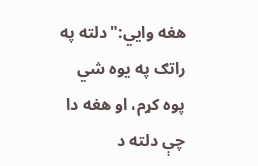هغه وايي:"دلته په راتګ په یوه شي پوه کړم، او هغه دا چې دلته د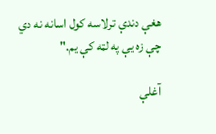هغې دندې ترلاسه کول اسانه نه دي چې زه یې په لټه کې یم."

آغلې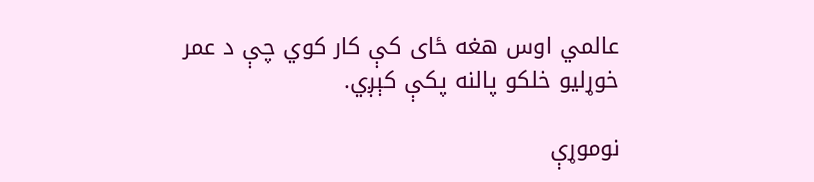عالمي اوس هغه ځای کې کار کوي چې د عمر خوړلیو خلکو پالنه پکې کېږي.

نوموړې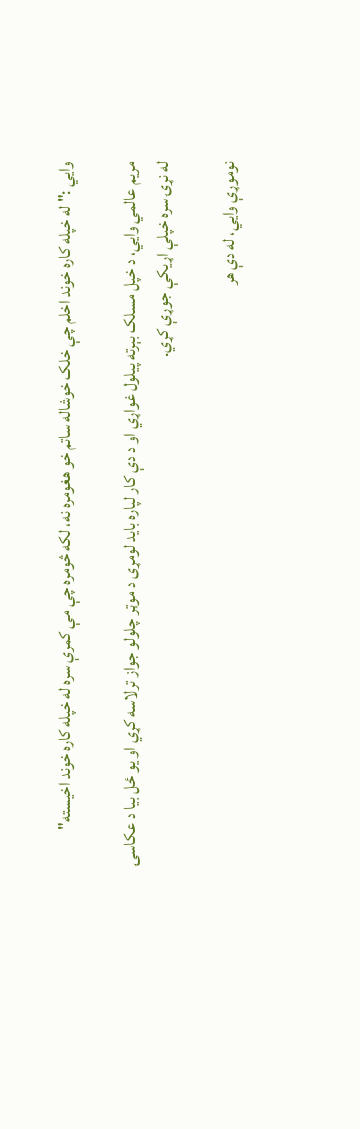وايي :" له خپله کاره خوند اخلم چې خلک خوشاله ساتم خو هغومره نه، لکه څومره چې مې کمرې سره له خپله کاره خوند اخیسته"

مریم عالمي وايي، د خپل مسلک بېرته پیلول غواړي او د دې کار لپاره باید لومړی د موټر چلولو جواز ترلاسه کړي او یو ځل بیا د عکاسۍ له نړۍ سره خپلې اړیکې جوړې کړي.

نوموړې وايي،‌ له دې هر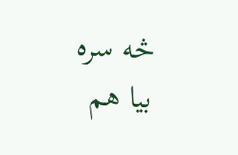څه سره بیا هم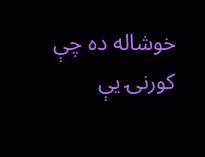خوشاله ده چې کورنۍ یې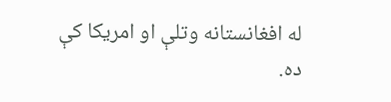له افغانستانه وتلې او امریکا کې ده.